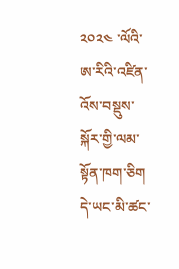༢༠༢༤ ་ལོའི་ཨ་རིའི་འཛིན་འོས་བསྡུས་སྐོར་གྱི་ལམ་སྟོན་ཁག་ཅིག
དེ་ཡང་མི་ཚང་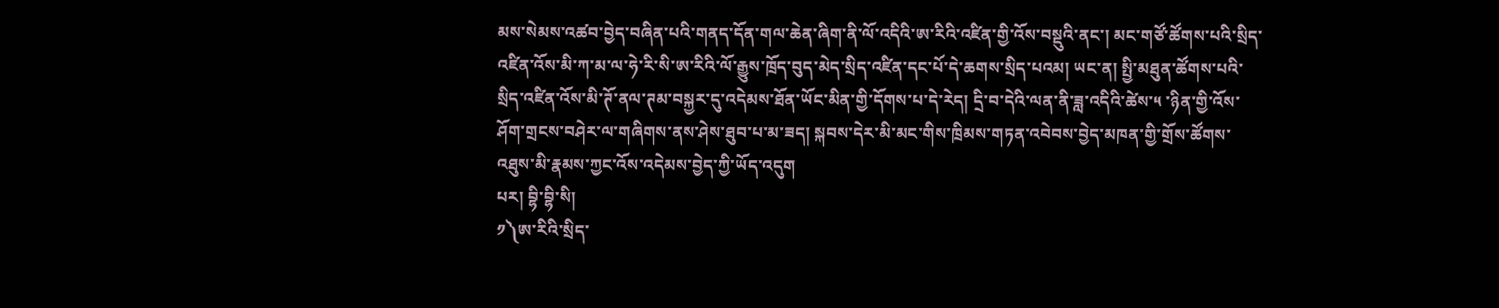མས་སེམས་འཚབ་བྱེད་བཞིན་པའི་གནད་དོན་གལ་ཆེན་ཞིག་ནི་ལོ་འདིའི་ཨ་རིའི་འཛིན་གྱི་འོས་བསྡུའི་ནང་། མང་གཙོ་ཚོགས་པའི་སྲིད་འཛིན་འོས་མི་ཀ་མ་ལ་ཧེ་རི་སི་ཨ་རིའི་ལོ་རྒྱུས་ཁྲོད་བུད་མེད་སྲིད་འཛིན་དང་པོ་དེ་ཆགས་སྲིད་པའམ། ཡང་ན། སྤྱི་མཐུན་ཚོགས་པའི་སྲིད་འཛིན་འོས་མི་ཊོ་ནལ་ཊམ་བསྐྱར་དུ་འདེམས་ཐོན་ཡོང་མིན་གྱི་དོགས་པ་དེ་རེད། དྲི་བ་དེའི་ལན་ནི་ཟླ་འདིའི་ཚེས་༥ ་ཉིན་གྱི་འོས་ཤོག་གྲངས་བཤེར་ལ་གཞིགས་ནས་ཤེས་ཐུབ་པ་མ་ཟད། སྐབས་དེར་མི་མང་གིས་ཁྲིམས་གཏན་འབེབས་བྱེད་མཁན་གྱི་གྲོས་ཚོགས་འཐུས་མི་རྣམས་ཀྱང་འོས་འདེམས་བྱེད་ཀྱི་ཡོད་འདུག
པར། བྷི་བྷི་སི།
༡༽ཨ་རིའི་སྲིད་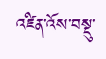འཛིན་འོས་བསྡུ་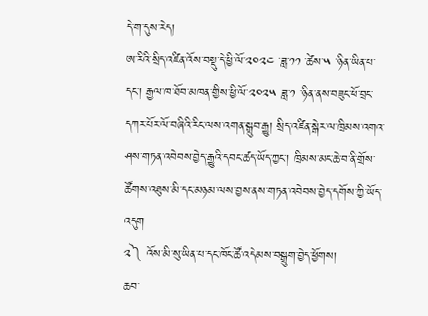དེ་ག་དུས་རེད།
ཨ་རིའི་སྲིད་འཛིན་འོས་བསྡུ་དེ་ཕྱི་ལོ་༢༠༢༤ ་ཟླ་༡༡ ་ཚེས་༥ ་ཉིན་ཡིན་པ་དང་། རྒྱལ་ཁ་ཐོབ་མཁན་གྱིས་ཕྱི་ལོ་༢༠༢༥ ཟླ་༡ ་ཉིན་ནས་བཟུང་ཕོ་བྲང་དཀར་པོར་ལོ་བཞིའི་རིང་ལས་འགན་སྒྲུབ་རྒྱུ། སྲིད་འཛིན་སྒེར་ལ་ཁྲིམས་འགའ་ཤས་གཏན་འབེབས་བྱེད་རྒྱུའི་དབང་ཚད་ཡོད་ཀྱང་། ཁྲིམས་མང་ཆེ་བ་ནི་གྲོས་ཚོགས་འཐུས་མི་དང་མཉམ་ལས་བྱས་ནས་གཏན་འབེབས་བྱེད་དགོས་ཀྱི་ཡོད་འདུག
༢༽ འོས་མི་སུ་ཡིན་པ་དང་ཁོང་ཚོ་འདེམས་བསྒྲུག་བྱེད་ཕྱོགས།
ཆབ་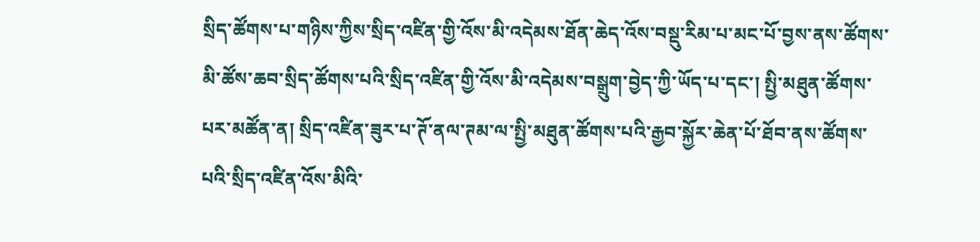སྲིད་ཚོགས་པ་གཉིས་ཀྱིས་སྲིད་འཛིན་གྱི་འོས་མི་འདེམས་ཐོན་ཆེད་འོས་བསྡུ་རིམ་པ་མང་པོ་བྱས་ནས་ཚོགས་མི་ཚོས་ཆབ་སྲིད་ཚོགས་པའི་སྲིད་འཛིན་གྱི་འོས་མི་འདེམས་བསྒྲུག་བྱེད་ཀྱི་ཡོད་པ་དང་། སྤྱི་མཐུན་ཚོགས་པར་མཚོན་ན། སྲིད་འཛིན་ཟུར་པ་ཊོ་ནལ་ཊམ་ལ་སྤྱི་མཐུན་ཚོགས་པའི་རྒྱབ་སྐྱོར་ཆེན་པོ་ཐོབ་ནས་ཚོགས་པའི་སྲིད་འཛིན་འོས་མིའི་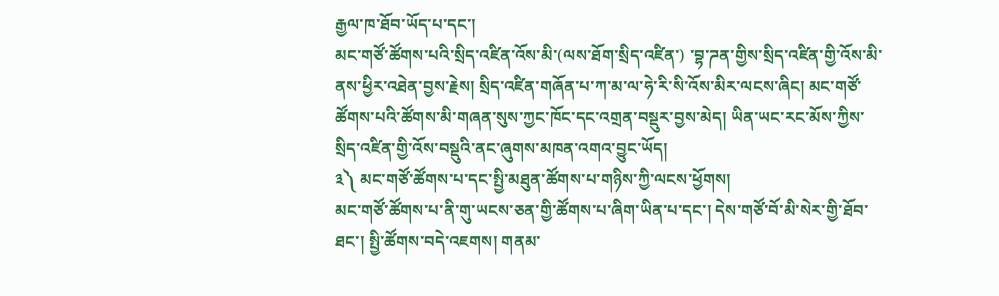རྒྱལ་ཁ་ཐོབ་ཡོད་པ་དང་།
མང་གཙོ་ཚོགས་པའི་སྲིད་འཛིན་འོས་མི་(ལས་ཐོག་སྲིད་འཛིན་) ་བྷ་ཌན་གྱིས་སྲིད་འཛིན་གྱི་འོས་མི་ནས་ཕྱིར་འཐེན་བྱས་རྗེས། སྲིད་འཛིན་གཞོན་པ་ཀ་མ་ལ་ཧེ་རི་སི་འོས་མིར་ལངས་ཞིང། མང་གཙོ་ཚོགས་པའི་ཚོགས་མི་གཞན་སུས་ཀྱང་ཁོང་དང་འགྲན་བསྡུར་བྱས་མེད། ཡིན་ཡང་རང་མོས་ཀྱིས་སྲིད་འཛིན་གྱི་འོས་བསྡུའི་ནང་ཞུགས་མཁན་འགའ་བྱུང་ཡོད།
༣༽ མང་གཙོ་ཚོགས་པ་དང་སྤྱི་མཐུན་ཚོགས་པ་གཉིས་ཀྱི་ལངས་ཕྱོགས།
མང་གཙོ་ཚོགས་པ་ནི་གུ་ཡངས་ཅན་གྱི་ཚོགས་པ་ཞིག་ཡིན་པ་དང་། དེས་གཙོ་བོ་མི་སེར་གྱི་ཐོབ་ཐང་། སྤྱི་ཚོགས་བདེ་འཇགས། གནམ་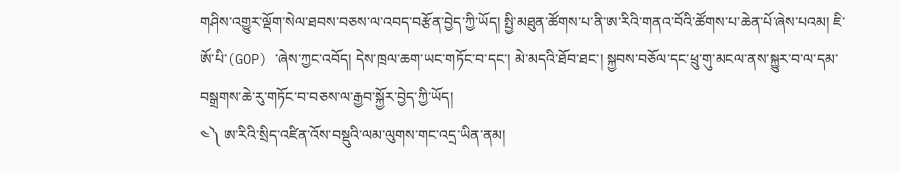གཤིས་འགྱུར་ལྡོག་སེལ་ཐབས་བཅས་ལ་འབད་བརྩོན་བྱེད་ཀྱི་ཡོད། སྤྱི་མཐུན་ཚོགས་པ་ནི་ཨ་རིའི་གནའ་བོའི་ཚོགས་པ་ཆེན་པོ་ཞེས་པའམ། ཇི་ཨོ་པི་(GOP) ་ཞེས་ཀྱང་འབོད། དེས་ཁྲལ་ཆག་ཡང་གཏོང་བ་དང་། མེ་མདའི་ཐོབ་ཐང་། སྐྱབས་བཅོལ་དང་ཕྲུ་གུ་མངལ་ནས་སྐྱུར་བ་ལ་དམ་བསྒྲགས་ཆེ་རུ་གཏོང་བ་བཅས་ལ་རྒྱབ་སྐྱོར་བྱེད་ཀྱི་ཡོད།
༤༽ ཨ་རིའི་སྲིད་འཛིན་འོས་བསྡུའི་ལམ་ལུགས་གང་འདྲ་ཡིན་ནམ།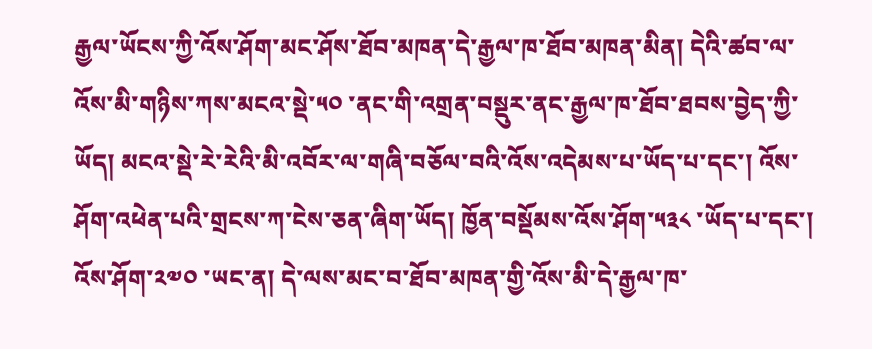རྒྱལ་ཡོངས་ཀྱི་འོས་ཤོག་མང་ཤོས་ཐོབ་མཁན་དེ་རྒྱལ་ཁ་ཐོབ་མཁན་མིན། དེའི་ཚབ་ལ་འོས་མི་གཉིས་ཀས་མངའ་སྡེ་༥༠ ་ནང་གི་འགྲན་བསྡུར་ནང་རྒྱལ་ཁ་ཐོབ་ཐབས་བྱེད་ཀྱི་ཡོད། མངའ་སྡེ་རེ་རེའི་མི་འབོར་ལ་གཞི་བཅོལ་བའི་འོས་འདེམས་པ་ཡོད་པ་དང་། འོས་ཤོག་འཕེན་པའི་གྲངས་ཀ་ངེས་ཅན་ཞིག་ཡོད། ཁྱོན་བསྡོམས་འོས་ཤོག་༥༣༨ ་ཡོད་པ་དང་། འོས་ཤོག་༢༧༠ ་ཡང་ན། དེ་ལས་མང་བ་ཐོབ་མཁན་གྱི་འོས་མི་དེ་རྒྱལ་ཁ་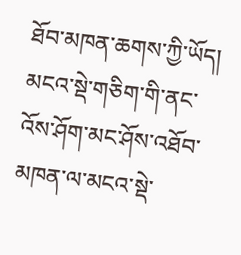ཐོབ་མཁན་ཆགས་ཀྱི་ཡོད། མངའ་སྡེ་གཅིག་གི་ནང་འོས་ཤོག་མང་ཤོས་འཐོབ་མཁན་ལ་མངའ་སྡེ་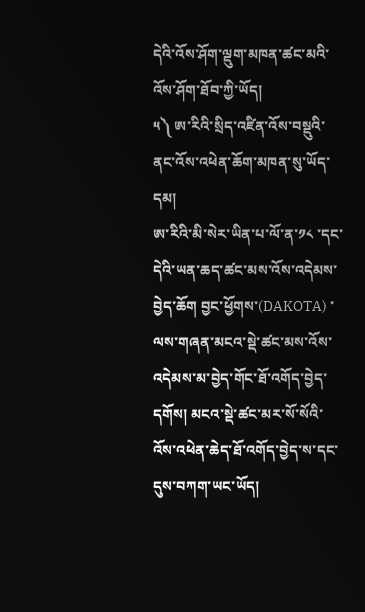དེའི་འོས་ཤོག་ལྡུག་མཁན་ཚང་མའི་འོས་ཤོག་ཐོབ་ཀྱི་ཡོད།
༥༽ ཨ་རིའི་སྲིད་འཛིན་འོས་བསྡུའི་ནང་འོས་འཕེན་ཆོག་མཁན་སུ་ཡོད་དམ།
ཨ་རིའི་མི་སེར་ཡིན་པ་ལོ་ན་༡༨ ་དང་དེའི་ཡན་ཆད་ཚང་མས་འོས་འདེམས་བྱེད་ཆོག བྱང་ཕྱོགས་(DAKOTA) ་ལས་གཞན་མངའ་སྡེ་ཚང་མས་འོས་འདེམས་མ་བྱེད་གོང་ཐོ་འགོད་བྱེད་དགོས། མངའ་སྡེ་ཚང་མར་སོ་སོའི་འོས་འཕེན་ཆེད་ཐོ་འགོད་བྱེད་ས་དང་དུས་བཀག་ཡང་ཡོད།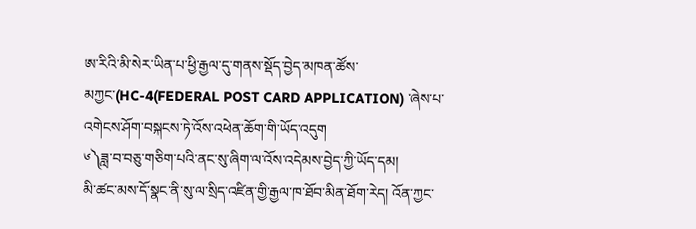ཨ་རིའི་མི་སེར་ཡིན་པ་ཕྱི་རྒྱལ་དུ་གནས་སྡོད་བྱེད་མཁན་ཚོས་མཀྱང་(HC-4(FEDERAL POST CARD APPLICATION) ་ཞེས་པ་འགེངས་ཤོག་བསྐངས་ཏེ་འོས་འཕེན་ཆོག་གི་ཡོད་འདུག
༦༽ཟླ་བ་བཅུ་གཅིག་པའི་ནང་སུ་ཞིག་ལ་འོས་འདེམས་བྱེད་ཀྱི་ཡོད་དམ།
མི་ཚང་མས་དོ་སྣང་ནི་སུ་ལ་སྲིད་འཛིན་གྱི་རྒྱལ་ཁ་ཐོབ་མིན་ཐོག་རེད། འོན་ཀྱང་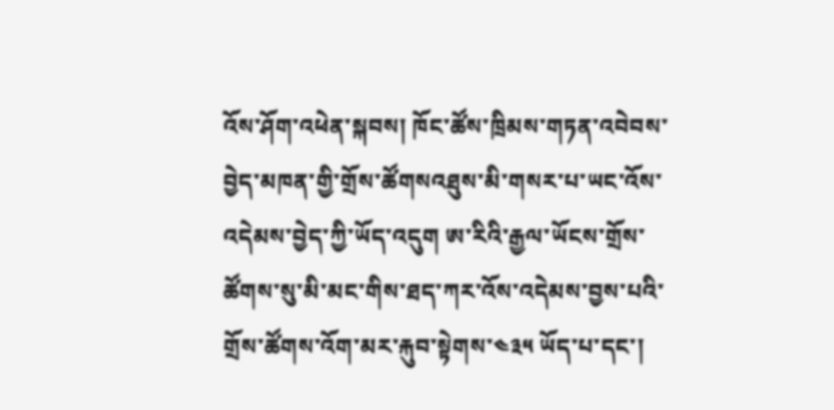འོས་ཤོག་འཕེན་སྐབས། ཁོང་ཚོས་ཁྲིམས་གཏན་འབེབས་བྱེད་མཁན་གྱི་གྲོས་ཚོགསའཐུས་མི་གསར་པ་ཡང་འོས་འདེམས་བྱེད་ཀྱི་ཡོད་འདུག ཨ་རིའི་རྒྱལ་ཡོངས་གྲོས་ཚོགས་སུ་མི་མང་གིས་ཐད་ཀར་འོས་འདེམས་བྱས་པའི་གྲོས་ཚོགས་འོག་མར་རྐུབ་སྟེགས་༤༣༥ ཡོད་པ་དང་།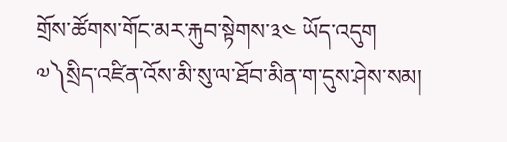གྲོས་ཚོགས་གོང་མར་རྐུབ་སྟེགས་༣༤ ཡོད་འདུག
༧༽སྲིད་འཛིན་འོས་མི་སུ་ལ་ཐོབ་མིན་ག་དུས་ཤེས་སམ།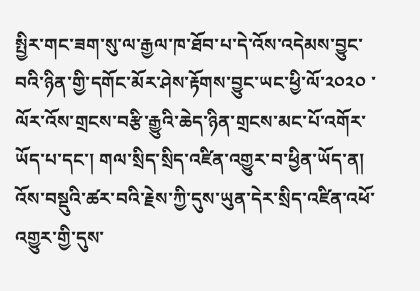སྤྱིར་གང་ཟག་སུ་ལ་རྒྱལ་ཁ་ཐོབ་པ་དེ་འོས་འདེམས་བྱུང་བའི་ཉིན་གྱི་དགོང་མོར་ཤེས་རྟོགས་བྱུང་ཡང་ཕྱི་ལོ་༢༠༢༠ ་ལོར་འོས་གྲངས་བརྩི་རྒྱུའི་ཆེད་ཉིན་གྲངས་མང་པོ་འགོར་ཡོད་པ་དང་། གལ་སྲིད་སྲིད་འཛིན་འགྱུར་བ་ཕྱིན་ཡོད་ན། འོས་བསྡུའི་ཚར་བའི་རྗེས་ཀྱི་དུས་ཡུན་དེར་སྲིད་འཛིན་འཕོ་འགྱུར་གྱི་དུས་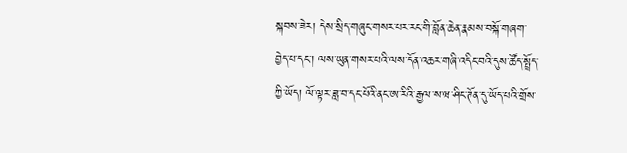སྐབས་ཟེར། དེས་སྲིད་གཞུང་གསར་པར་རང་གི་བློན་ཆེན་རྣམས་བསྐོ་གཞག་བྱེད་པ་དང་། ལས་ཡུན་གསར་པའི་ལས་དོན་འཆར་གཞི་འདིང་བའི་དུས་ཚོད་སྤྲོད་ཀྱི་ཡོད། ལོ་ལྟར་ཟླ་བ་དང་པོའི་ནང་ཨ་རིའི་རྒྱལ་ས་ཝ་ཤིང་ཊོན་དུ་ཡོད་པའི་གྲོས་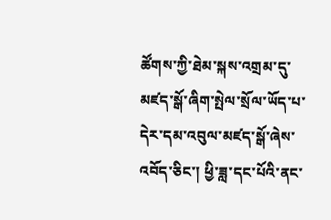ཚོགས་ཀྱི་ཐེམ་སྐས་འགྲམ་དུ་མཛད་སྒོ་ཞིག་སྤེལ་སྲོལ་ཡོད་པ་དེར་དམ་འབུལ་མཛད་སྒོ་ཞེས་འབོད་ཅིང་། ཕྱི་ཟླ་དང་པོའི་ནང་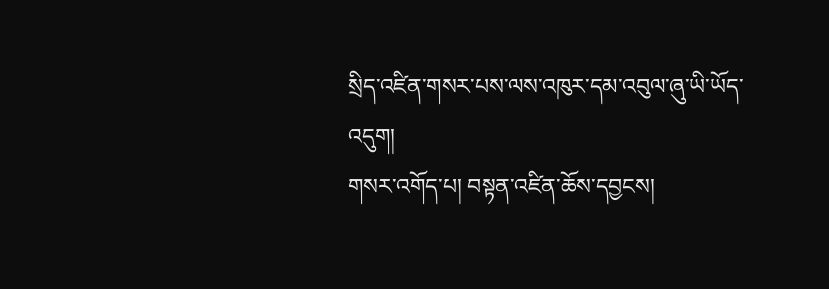སྲིད་འཛིན་གསར་པས་ལས་འཁུར་དམ་འབུལ་ཞུ་ཡི་ཡོད་འདུག།
གསར་འགོད་པ། བསྟན་འཛིན་ཆོས་དབྱངས།